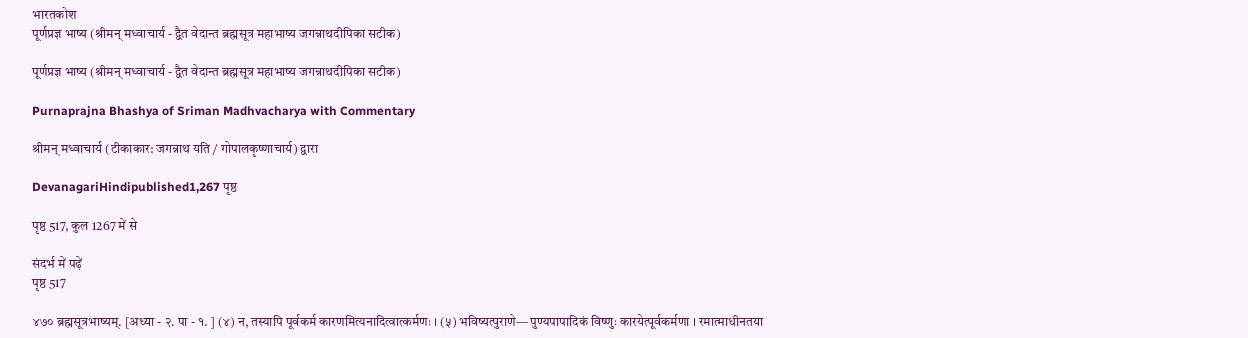भारतकोश
पूर्णप्रज्ञ भाष्य (श्रीमन् मध्वाचार्य - द्वैत वेदान्त ब्रह्मसूत्र महाभाष्य जगन्नाथदीपिका सटीक)

पूर्णप्रज्ञ भाष्य (श्रीमन् मध्वाचार्य - द्वैत वेदान्त ब्रह्मसूत्र महाभाष्य जगन्नाथदीपिका सटीक)

Purnaprajna Bhashya of Sriman Madhvacharya with Commentary

श्रीमन् मध्वाचार्य (टीकाकार: जगन्नाथ यति / गोपालकृष्णाचार्य) द्वारा

DevanagariHindipublished1,267 पृष्ठ

पृष्ठ 517, कुल 1267 में से

संदर्भ में पढ़ें
पृष्ठ 517

४७० ब्रह्मसूत्रभाष्यम्. [अध्या - २. पा - १. ] (४) न, तस्यापि पूर्वकर्म कारणमित्यनादित्वात्कर्मणः । (५) भविष्यत्पुराणे— पुण्यपापादिकं विष्णुः कारयेत्पूर्वकर्मणा । रमात्माधीनतया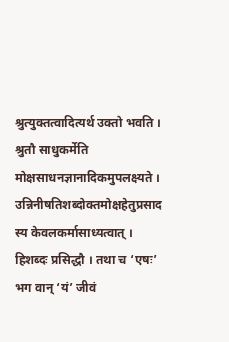श्रुत्युक्तत्वादित्यर्थ उक्तो भवति । श्रुतौ साधुकर्मेति मोक्षसाधनज्ञानादिकमुपलक्ष्यते । उन्निनीषतिशब्दोक्तमोक्षहेतुप्रसाद स्य केवलकर्मासाध्यत्वात् । हिशब्दः प्रसिद्धौ । तथा च ‘एषः’ भग वान् ‘यं’ जीवं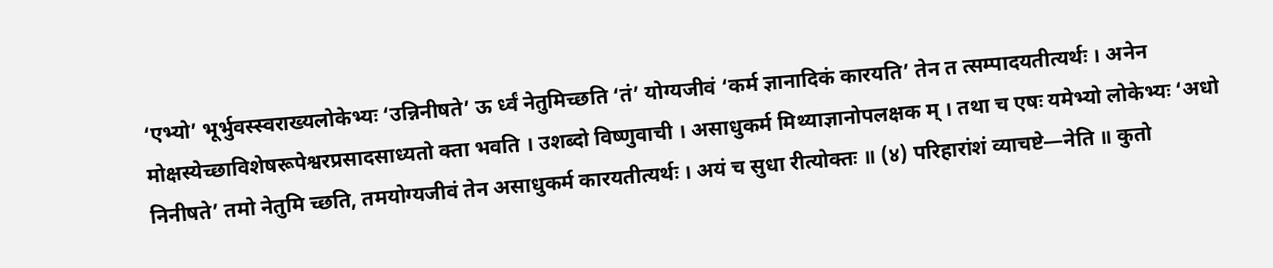‘एभ्यो’ भूर्भुवस्स्वराख्यलोकेभ्यः ‘उन्निनीषते’ ऊ र्ध्वं नेतुमिच्छति ‘तं’ योग्यजीवं ‘कर्म ज्ञानादिकं कारयति’ तेन त त्सम्पादयतीत्यर्थः । अनेन मोक्षस्येच्छाविशेषरूपेश्वरप्रसादसाध्यतो क्ता भवति । उशब्दो विष्णुवाची । असाधुकर्म मिथ्याज्ञानोपलक्षक म् । तथा च एषः यमेभ्यो लोकेभ्यः ‘अधो निनीषते’ तमो नेतुमि च्छति, तमयोग्यजीवं तेन असाधुकर्म कारयतीत्यर्थः । अयं च सुधा रीत्योक्तः ॥ (४) परिहारांशं व्याचष्टे—नेति ॥ कुतो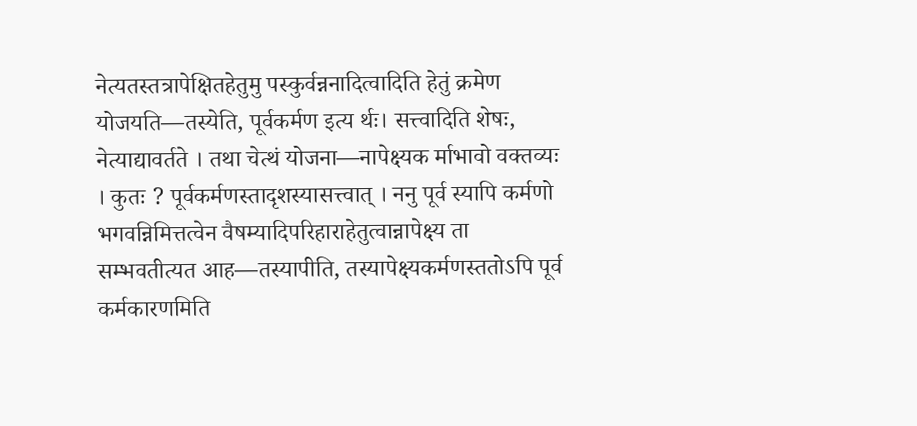नेत्यतस्तत्रापेक्षितहेतुमु पस्कुर्वन्ननादित्वादिति हेतुं क्रमेण योजयति—तस्येति, पूर्वकर्मण इत्य र्थः। सत्त्वादिति शेषः, नेत्याद्यावर्तते । तथा चेत्थं योजना—नापेक्ष्यक र्माभावो वक्तव्यः । कुतः ? पूर्वकर्मणस्तादृशस्यासत्त्वात् । ननु पूर्व स्यापि कर्मणो भगवन्निमित्तत्वेन वैषम्यादिपरिहाराहेतुत्वान्नापेक्ष्य ता सम्भवतीत्यत आह—तस्यापीति, तस्यापेक्ष्यकर्मणस्ततोऽपि पूर्व कर्मकारणमिति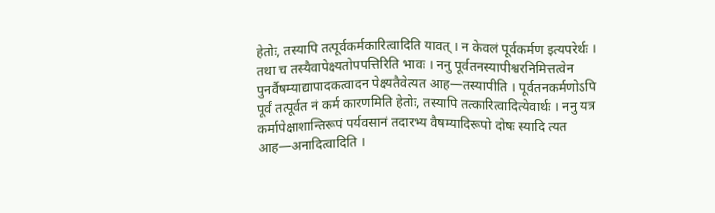हेतोः, तस्यापि तत्पूर्वकर्मकारित्वादिति यावत् । न केवलं पूर्वकर्मण इत्यपरेर्थः । तथा च तस्यैवापेक्ष्यतोपपत्तिरिति भावः । ननु पूर्वतनस्यापीश्वरनिमित्तत्वेन पुनर्वैषम्याद्यापादकत्वादन पेक्ष्यतैवेत्यत आह—तस्यापीति । पूर्वतनकर्मणोऽपि पूर्वं तत्पूर्वत नं कर्म कारणमिति हेतोः, तस्यापि तत्कारित्वादित्येवार्थः । ननु यत्र कर्मापेक्षाशान्तिरूपं पर्यवसानं तदारभ्य वैषम्यादिरूपो दोषः स्यादि त्यत आह—अनादित्वादिति ।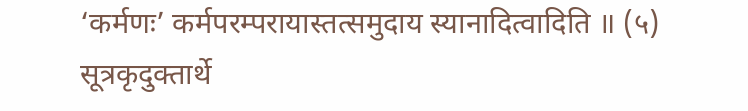‘कर्मणः’ कर्मपरम्परायास्तत्समुदाय स्यानादित्वादिति ॥ (५) सूत्रकृदुक्तार्थे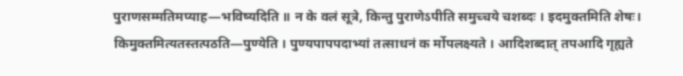पुराणसम्मतिमप्याह—भविष्यदिति ॥ न के वलं सूत्रे, किन्तु पुराणेऽपीति समुच्चये चशब्दः । इदमुक्तमिति शेषः। किमुक्तमित्यतस्तत्पठति—पुण्येति । पुण्यपापपदाभ्यां तत्साधनं क र्मोपलक्ष्यते । आदिशब्दात् तपआदि गृह्यते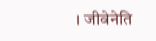। जीवेनेति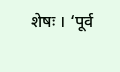शेषः । ‘पूर्व